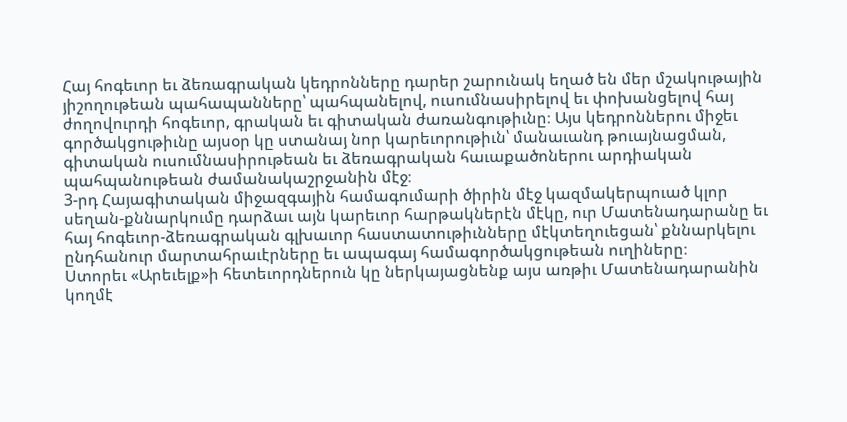Հայ հոգեւոր եւ ձեռագրական կեդրոնները դարեր շարունակ եղած են մեր մշակութային յիշողութեան պահապանները՝ պահպանելով, ուսումնասիրելով եւ փոխանցելով հայ ժողովուրդի հոգեւոր, գրական եւ գիտական ժառանգութիւնը։ Այս կեդրոններու միջեւ գործակցութիւնը այսօր կը ստանայ նոր կարեւորութիւն՝ մանաւանդ թուայնացման, գիտական ուսումնասիրութեան եւ ձեռագրական հաւաքածոներու արդիական պահպանութեան ժամանակաշրջանին մէջ։
3-րդ Հայագիտական միջազգային համագումարի ծիրին մէջ կազմակերպուած կլոր սեղան-քննարկումը դարձաւ այն կարեւոր հարթակներէն մէկը, ուր Մատենադարանը եւ հայ հոգեւոր-ձեռագրական գլխաւոր հաստատութիւնները մէկտեղուեցան՝ քննարկելու ընդհանուր մարտահրաւէրները եւ ապագայ համագործակցութեան ուղիները։
Ստորեւ «Արեւելք»ի հետեւորդներուն կը ներկայացնենք այս առթիւ Մատենադարանին կողմէ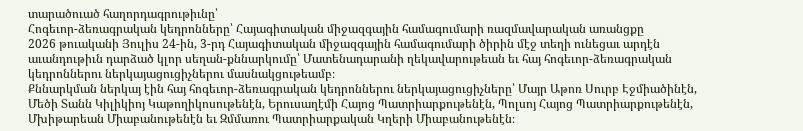տարածուած հաղորդագրութիւնը՝
Հոգեւոր-ձեռագրական կեդրոնները՝ Հայագիտական միջազգային համագումարի ռազմավարական առանցքը
2026 թուականի Յուլիս 24-ին, 3-րդ Հայագիտական միջազգային համագումարի ծիրին մէջ տեղի ունեցաւ արդէն աւանդութիւն դարձած կլոր սեղան-քննարկումը՝ Մատենադարանի ղեկավարութեան եւ հայ հոգեւոր-ձեռագրական կեդրոններու ներկայացուցիչներու մասնակցութեամբ։
Քննարկման ներկայ էին հայ հոգեւոր-ձեռագրական կեդրոններու ներկայացուցիչները՝ Մայր Աթոռ Սուրբ Էջմիածինէն, Մեծի Տանն Կիլիկիոյ Կաթողիկոսութենէն, Երուսաղէմի Հայոց Պատրիարքութենէն, Պոլսոյ Հայոց Պատրիարքութենէն, Մխիթարեան Միաբանութենէն եւ Զմմառու Պատրիարքական Կղերի Միաբանութենէն։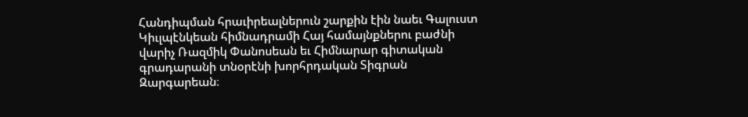Հանդիպման հրաւիրեալներուն շարքին էին նաեւ Գալուստ Կիւլպէնկեան հիմնադրամի Հայ համայնքներու բաժնի վարիչ Ռազմիկ Փանոսեան եւ Հիմնարար գիտական գրադարանի տնօրէնի խորհրդական Տիգրան Զարգարեան։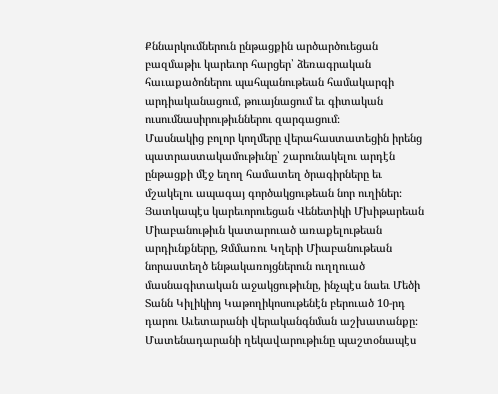Քննարկումներուն ընթացքին արծարծուեցան բազմաթիւ կարեւոր հարցեր՝ ձեռագրական հաւաքածոներու պահպանութեան համակարգի արդիականացում, թուայնացում եւ գիտական ուսումնասիրութիւններու զարգացում։
Մասնակից բոլոր կողմերը վերահաստատեցին իրենց պատրաստակամութիւնը՝ շարունակելու արդէն ընթացքի մէջ եղող համատեղ ծրագիրները եւ մշակելու ապագայ գործակցութեան նոր ուղիներ։
Յատկապէս կարեւորուեցան Վենետիկի Մխիթարեան Միաբանութիւն կատարուած առաքելութեան արդիւնքները, Զմմառու Կղերի Միաբանութեան նորաստեղծ ենթակառոյցներուն ուղղուած մասնագիտական աջակցութիւնը, ինչպէս նաեւ Մեծի Տանն Կիլիկիոյ Կաթողիկոսութենէն բերուած 10-րդ դարու Աւետարանի վերականգնման աշխատանքը։
Մատենադարանի ղեկավարութիւնը պաշտօնապէս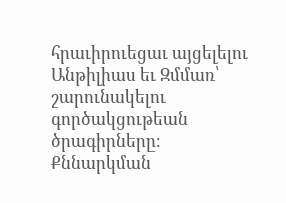հրաւիրուեցաւ այցելելու Անթիլիաս եւ Զմմառ՝ շարունակելու գործակցութեան ծրագիրները։
Քննարկման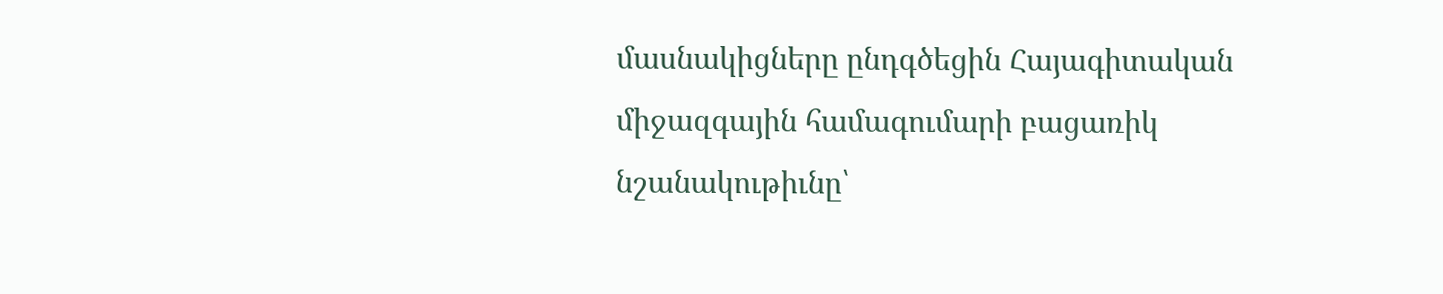մասնակիցները ընդգծեցին Հայագիտական միջազգային համագումարի բացառիկ նշանակութիւնը՝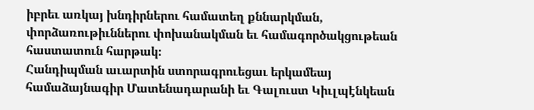իբրեւ առկայ խնդիրներու համատեղ քննարկման, փորձառութիւններու փոխանակման եւ համագործակցութեան հաստատուն հարթակ։
Հանդիպման աւարտին ստորագրուեցաւ երկամեայ համաձայնագիր Մատենադարանի եւ Գալուստ Կիւլպէնկեան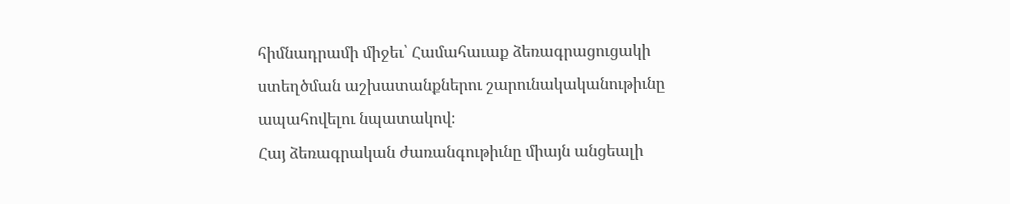հիմնադրամի միջեւ՝ Համահաւաք ձեռագրացուցակի ստեղծման աշխատանքներու շարունակականութիւնը ապահովելու նպատակով։
Հայ ձեռագրական ժառանգութիւնը միայն անցեալի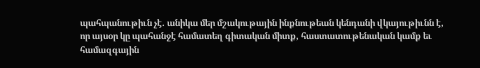պահպանութիւն չէ. անիկա մեր մշակութային ինքնութեան կենդանի վկայութիւնն է, որ այսօր կը պահանջէ համատեղ գիտական միտք, հաստատութենական կամք եւ համազգային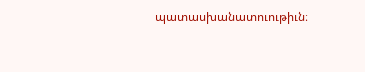պատասխանատուութիւն։